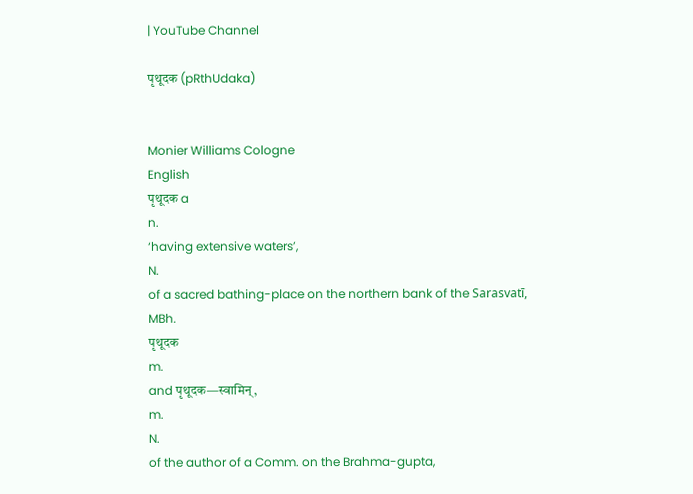| YouTube Channel

पृथूदक (pRthUdaka)


Monier Williams Cologne
English
पृथूदक a
n.
‘having extensive waters’,
N.
of a sacred bathing-place on the northern bank of the Sarasvatī,
MBh.
पृथूदक
m.
and पृथूदक—स्वामिन्,
m.
N.
of the author of a Comm. on the Brahma-gupta,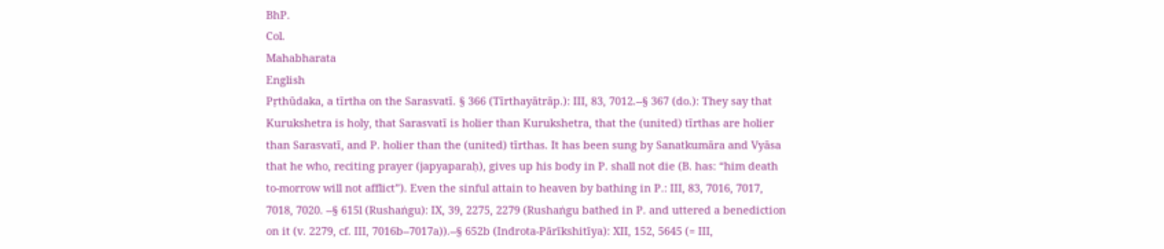BhP.
Col.
Mahabharata
English
Pṛthūdaka, a tīrtha on the Sarasvatī. § 366 (Tīrthayātrāp.): III, 83, 7012.--§ 367 (do.): They say that Kurukshetra is holy, that Sarasvatī is holier than Kurukshetra, that the (united) tīrthas are holier than Sarasvatī, and P. holier than the (united) tīrthas. It has been sung by Sanatkumāra and Vyāsa that he who, reciting prayer (japyaparaḥ), gives up his body in P. shall not die (B. has: “him death to-morrow will not afflict”). Even the sinful attain to heaven by bathing in P.: III, 83, 7016, 7017, 7018, 7020. --§ 615l (Rushaṅgu): IX, 39, 2275, 2279 (Rushaṅgu bathed in P. and uttered a benediction on it (v. 2279, cf. III, 7016b--7017a)).--§ 652b (Indrota-Pārīkshitīya): XII, 152, 5645 (= III,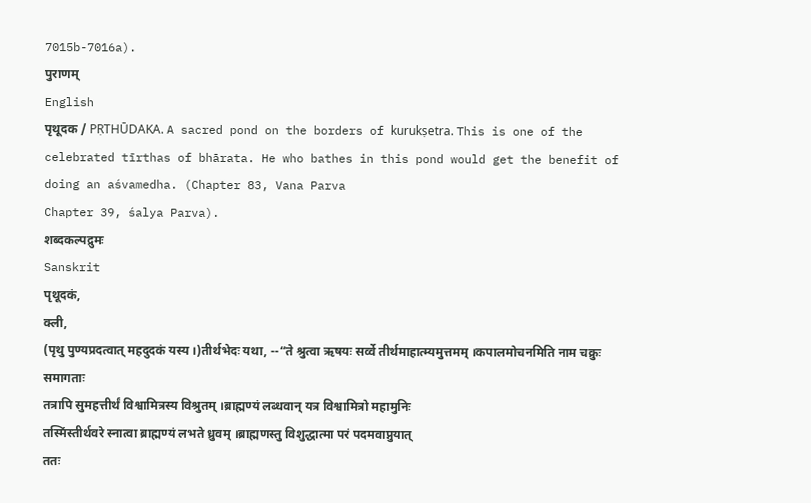7015b-7016a).
पुराणम्
English
पृथूदक / PṚTHŪDAKA. A sacred pond on the borders of kurukṣetra. This is one of the celebrated tīrthas of bhārata. He who bathes in this pond would get the benefit of doing an aśvamedha. (Chapter 83, Vana Parva
Chapter 39, śalya Parva).
शब्दकल्पद्रुमः
Sanskrit
पृथूदकं,
क्ली,
(पृथु पुण्यप्रदत्वात् महदुदकं यस्य ।)तीर्थभेदः यथा, --“ते श्रुत्वा ऋषयः सर्व्वे तीर्थमाहात्म्यमुत्तमम् ।कपालमोचनमिति नाम चक्रुः समागताः
तत्रापि सुमहत्तीर्थं विश्वामित्रस्य विश्रुतम् ।ब्राह्मण्यं लब्धवान् यत्र विश्वामित्रो महामुनिः
तस्मिंस्तीर्थवरे स्नात्वा ब्राह्मण्यं लभते ध्रुवम् ।ब्राह्मणस्तु विशुद्धात्मा परं पदमवाप्नुयात्
ततः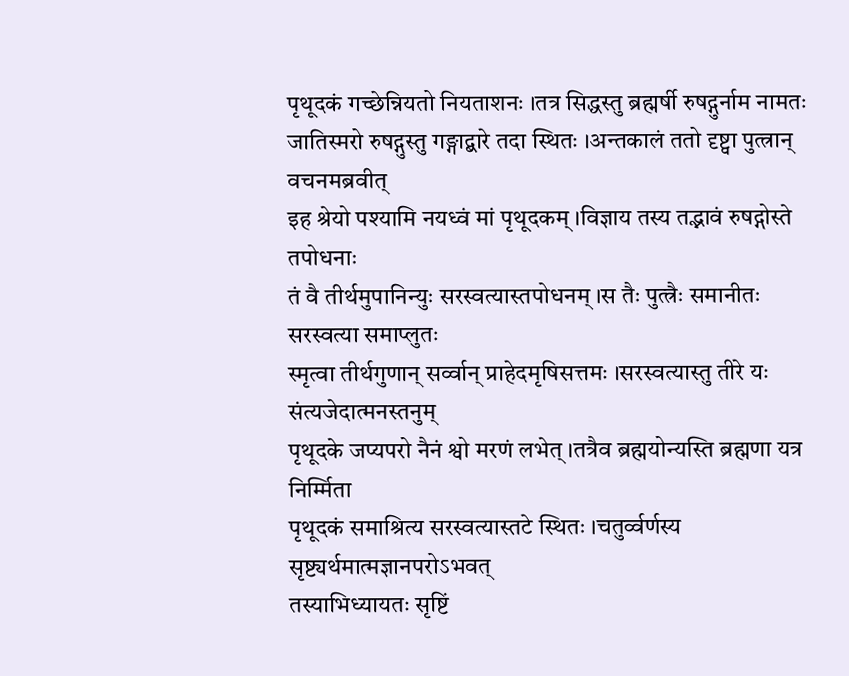पृथूदकं गच्छेन्नियतो नियताशनः ।तत्र सिद्धस्तु ब्रह्मर्षी रुषद्गुर्नाम नामतः
जातिस्मरो रुषद्गुस्तु गङ्गाद्बारे तदा स्थितः ।अन्तकालं ततो दृष्ट्वा पुत्त्रान् वचनमब्रवीत्
इह श्रेयो पश्यामि नयध्वं मां पृथूदकम् ।विज्ञाय तस्य तद्भावं रुषद्गोस्ते तपोधनाः
तं वै तीर्थमुपानिन्युः सरस्वत्यास्तपोधनम् ।स तैः पुत्त्रैः समानीतः सरस्वत्या समाप्लुतः
स्मृत्वा तीर्थगुणान् सर्व्वान् प्राहेदमृषिसत्तमः ।सरस्वत्यास्तु तीरे यः संत्यजेदात्मनस्तनुम्
पृथूदके जप्यपरो नैनं श्वो मरणं लभेत् ।तत्रैव ब्रह्मयोन्यस्ति ब्रह्मणा यत्र निर्म्मिता
पृथूदकं समाश्रित्य सरस्वत्यास्तटे स्थितः ।चतुर्व्वर्णस्य सृष्ट्यर्थमात्मज्ञानपरोऽभवत्
तस्याभिध्यायतः सृष्टिं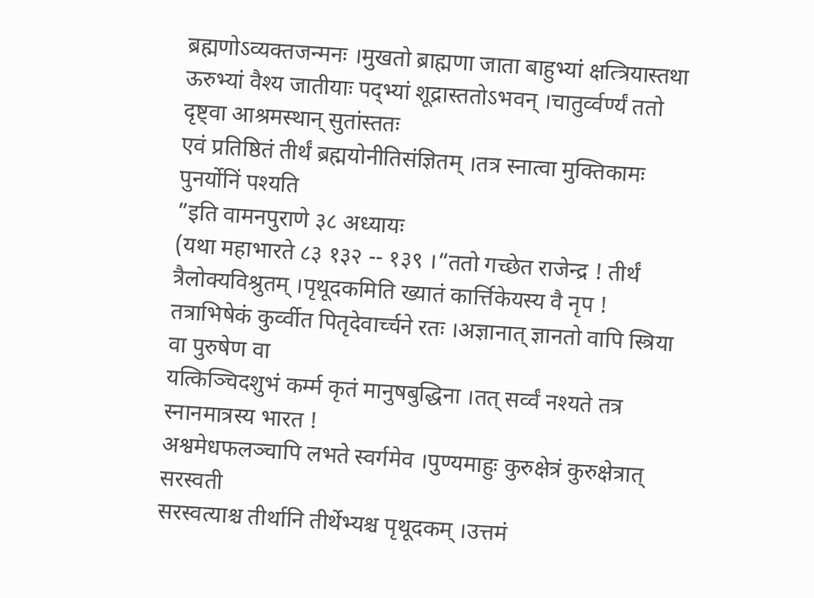ब्रह्मणोऽव्यक्तजन्मनः ।मुखतो ब्राह्मणा जाता बाहुभ्यां क्षत्त्रियास्तथा
ऊरुभ्यां वैश्य जातीयाः पद्भ्यां शूद्रास्ततोऽभवन् ।चातुर्व्वर्ण्यं ततो दृष्ट्वा आश्रमस्थान् सुतांस्ततः
एवं प्रतिष्ठितं तीर्थं ब्रह्मयोनीतिसंज्ञितम् ।तत्र स्नात्वा मुक्तिकामः पुनर्योनिं पश्यति
”इति वामनपुराणे ३८ अध्यायः
(यथा महाभारते ८३ १३२ -- १३९ ।“ततो गच्छेत राजेन्द्र ! तीर्थं त्रैलोक्यविश्रुतम् ।पृथूदकमिति ख्यातं कार्त्तिकेयस्य वै नृप !
तत्राभिषेकं कुर्व्वीत पितृदेवार्च्चने रतः ।अज्ञानात् ज्ञानतो वापि स्त्रिया वा पुरुषेण वा
यत्किञ्चिदशुभं कर्म्म कृतं मानुषबुद्धिना ।तत् सर्व्वं नश्यते तत्र स्नानमात्रस्य भारत !
अश्वमेधफलञ्चापि लभते स्वर्गमेव ।पुण्यमाहुः कुरुक्षेत्रं कुरुक्षेत्रात् सरस्वती
सरस्वत्याश्च तीर्थानि तीर्थेभ्यश्च पृथूदकम् ।उत्तमं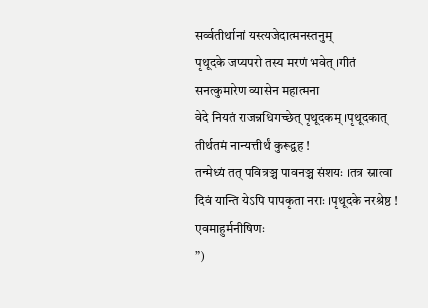सर्व्वतीर्थानां यस्त्यजेदात्मनस्तनुम्
पृथूदके जप्यपरो तस्य मरणं भवेत् ।गीतं सनत्कुमारेण व्यासेन महात्मना
वेदे नियतं राजन्नधिगच्छेत् पृथूदकम् ।पृथूदकात् तीर्थतमं नान्यत्तीर्थं कुरूद्वह !
तन्मेध्यं तत् पवित्रञ्च पावनञ्च संशयः ।तत्र स्नात्वा दिवं यान्ति येऽपि पापकृता नराः ।पृथूदके नरश्रेष्ठ ! एवमाहुर्मनीषिणः
”)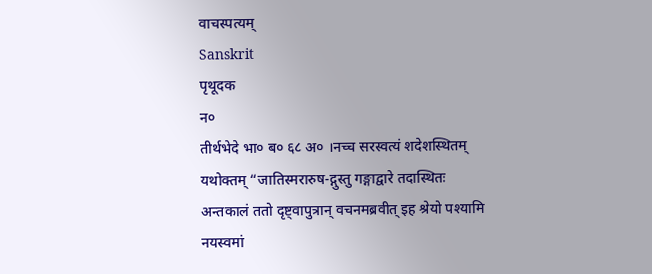वाचस्पत्यम्
Sanskrit
पृथूदक
न०
तीर्थभेदे भा० ब० ६८ अ० ।नच्च सरस्वत्यं शदेशस्थितम् यथोक्तम् “जातिस्मरारुष-द्गुस्तु गङ्गाद्वारे तदास्थितः अन्तकालं ततो दृष्ट्वापुत्रान् वचनमब्रवीत् इह श्रेयो पश्यामि नयस्वमां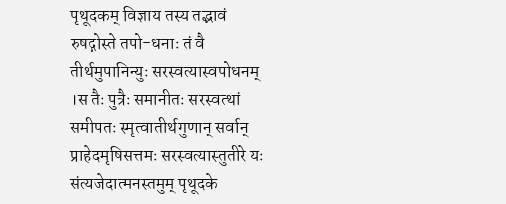पृथूदकम् विज्ञाय तस्य तद्भावं रुषद्गोस्ते तपो-धनाः तं वै तीर्थमुपानिन्युः सरस्वत्यास्वपोधनम् ।स तैः पुत्रैः समानीतः सरस्वत्थां समीपतः स्मृत्वातीर्थगुणान् सर्वान् प्राहेदमृषिसत्तमः सरस्वत्यास्तुतीरे यः संत्यजेदात्मनस्तमुम् पृथूदके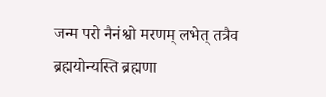जन्म परो नैनंश्वो मरणम् लभेत् तत्रैव ब्रह्मयोन्यस्ति ब्रह्मणा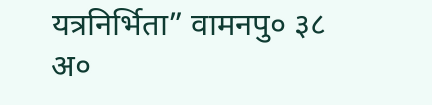यत्रनिर्भिता” वामनपु० ३८ अ०